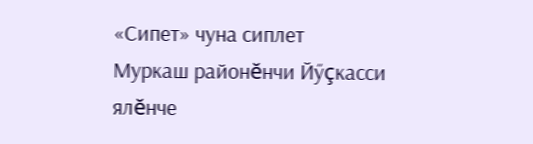«Сипет» чуна сиплет
Муркаш районĕнчи Йӳçкасси ялĕнче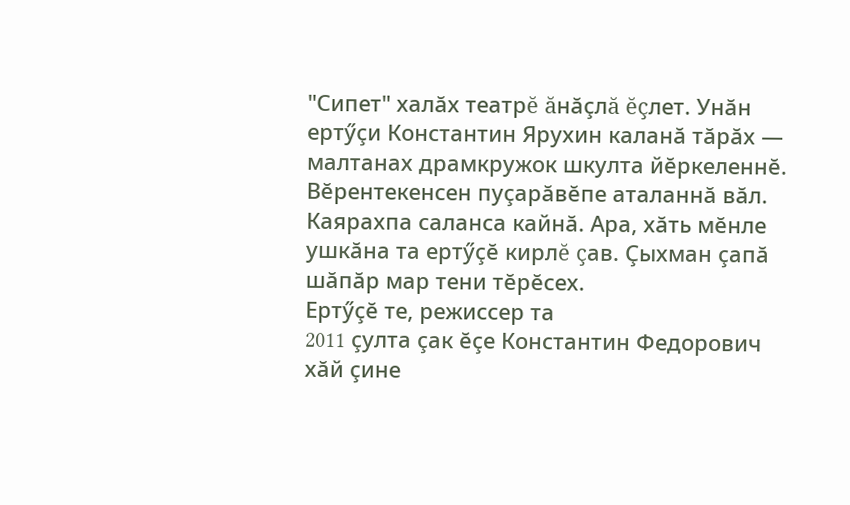"Сипет" халăх театрĕ ăнăçлă ĕçлет. Унăн ертӳçи Константин Ярухин каланă тăрăх — малтанах драмкружок шкулта йĕркеленнĕ. Вĕрентекенсен пуçарăвĕпе аталаннă вăл. Каярахпа саланса кайнă. Ара, хăть мĕнле ушкăна та ертӳçĕ кирлĕ çав. Çыхман çапă шăпăр мар тени тĕрĕсех.
Ертӳçĕ те, режиссер та
2011 çулта çак ĕçе Константин Федорович хăй çине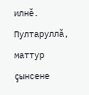илнĕ. Пултаруллă, маттур çынсене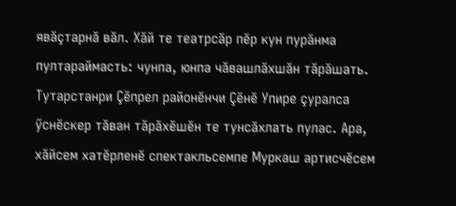явăçтарнă вăл. Хăй те театрсăр пĕр кун пурăнма пултараймасть: чунпа, юнпа чăвашлăхшăн тăрăшать. Тутарстанри Çĕпрел районĕнчи Çĕнĕ Упире çуралса ӳснĕскер тăван тăрăхĕшĕн те тунсăхлать пулас. Ара, хăйсем хатĕрленĕ спектакльсемпе Муркаш артисчĕсем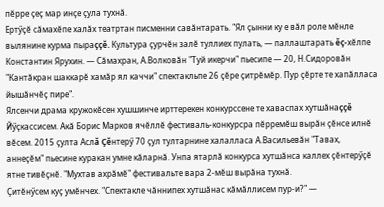пĕрре çеç мар инçе çула тухнă.
Ертӳçĕ сăмахĕпе халăх театртан писменни савăнтарать. "Ял çынни ку е вăл роле мĕнле вылянине курма пыраççĕ. Культура çурчĕн залĕ туллиех пулать, — паллаштарать ĕç-хĕлпе Константин Ярухин. — Сăмахран, А.Волковăн "Туй икерчи" пьесипе — 20, Н.Сидоровăн "Кантăкран шаккарĕ хамăр ял каччи" спектакльпе 26 çĕре çитрĕмĕр. Пур çĕрте те хапăлласа йышăнчĕç пире".
Ялсенчи драма кружокĕсен хушшинче ирттерекен конкурссене те хаваспах хутшăнаççĕ Йӳçкассисем. Акă Борис Марков ячĕллĕ фестиваль-конкурсра пĕрремĕш вырăн çĕнсе илнĕ вĕсем. 2015 çулта Аслă Çĕнтерӳ 70 çул тултарнине халалласа А.Васильевăн "Тавах, аннеçĕм" пьесине куракан умне кăларнă. Унпа ятарлă конкурса хутшăнса каллех çĕнтерӳçĕ ятне тивĕçнĕ. "Мухтав ахрăмĕ" фестивальте вара 2-мĕш вырăна тухнă.
Çитĕнӳсем куç умĕнчех. "Спектакле чăннипех хутшăнас кăмăллисем пур-и?" —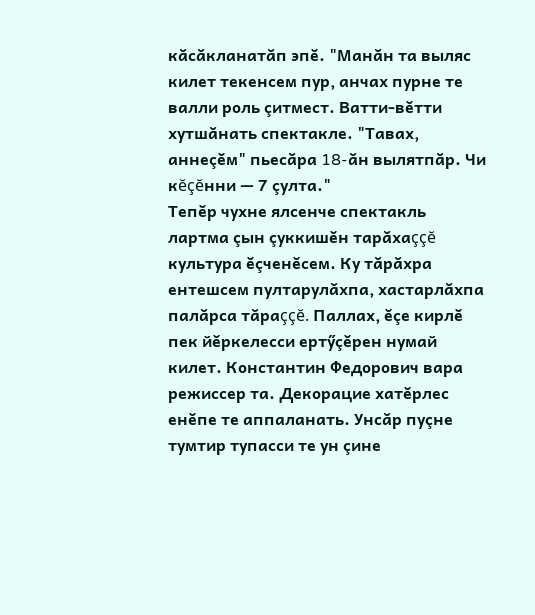кăсăкланатăп эпĕ. "Манăн та выляс килет текенсем пур, анчах пурне те валли роль çитмест. Ватти-вĕтти хутшăнать спектакле. "Тавах, аннеçĕм" пьесăра 18-ăн вылятпăр. Чи кĕçĕнни — 7 çулта."
Тепĕр чухне ялсенче спектакль лартма çын çуккишĕн тарăхаççĕ культура ĕçченĕсем. Ку тăрăхра ентешсем пултарулăхпа, хастарлăхпа палăрса тăраççĕ. Паллах, ĕçе кирлĕ пек йĕркелесси ертӳçĕрен нумай килет. Константин Федорович вара режиссер та. Декорацие хатĕрлес енĕпе те аппаланать. Унсăр пуçне тумтир тупасси те ун çине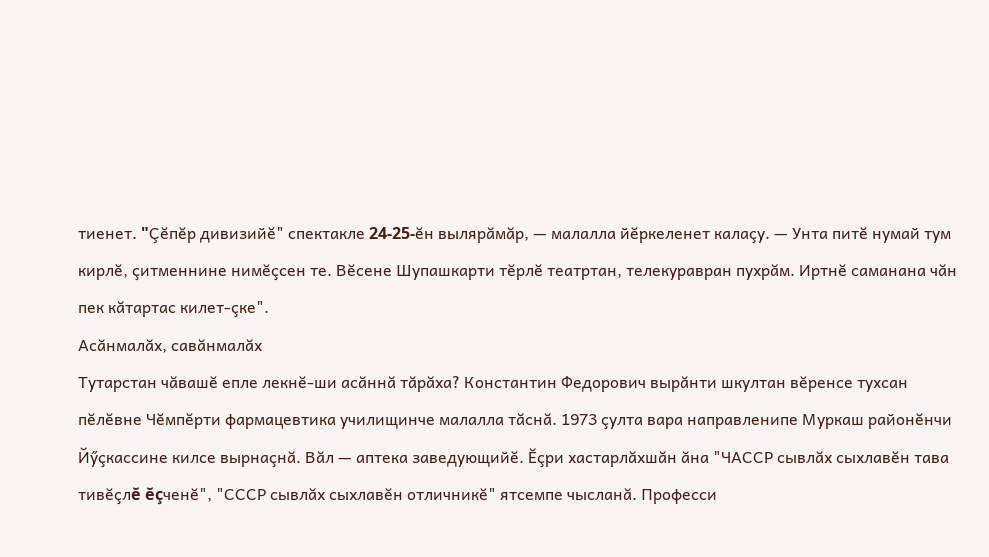тиенет. "Çĕпĕр дивизийĕ" спектакле 24-25-ĕн вылярăмăр, — малалла йĕркеленет калаçу. — Унта питĕ нумай тум кирлĕ, çитменнине нимĕçсен те. Вĕсене Шупашкарти тĕрлĕ театртан, телекуравран пухрăм. Иртнĕ саманана чăн пек кăтартас килет-çке".
Асăнмалăх, савăнмалăх
Тутарстан чăвашĕ епле лекнĕ-ши асăннă тăрăха? Константин Федорович вырăнти шкултан вĕренсе тухсан пĕлĕвне Чĕмпĕрти фармацевтика училищинче малалла тăснă. 1973 çулта вара направленипе Муркаш районĕнчи Йӳçкассине килсе вырнаçнă. Вăл — аптека заведующийĕ. Ĕçри хастарлăхшăн ăна "ЧАССР сывлăх сыхлавĕн тава тивĕçлĕ ĕçченĕ", "СССР сывлăх сыхлавĕн отличникĕ" ятсемпе чысланă. Професси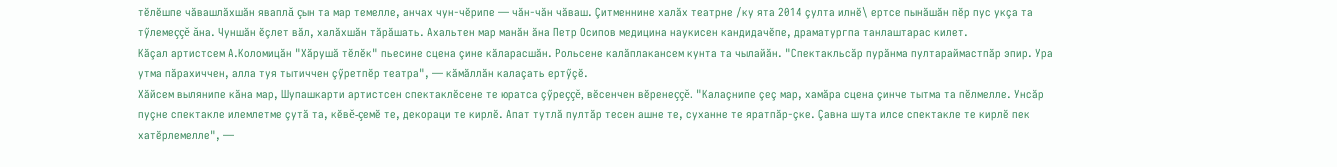тĕлĕшпе чăвашлăхшăн яваплă çын та мар темелле, анчах чун-чĕрипе — чăн-чăн чăваш. Çитменнине халăх театрне /ку ята 2014 çулта илнĕ\ ертсе пынăшăн пĕр пус укçа та тӳлемеççĕ ăна. Чуншăн ĕçлет вăл, халăхшăн тăрăшать. Ахальтен мар манăн ăна Петр Осипов медицина наукисен кандидачĕпе, драматургпа танлаштарас килет.
Кăçал артистсем А.Коломицăн "Хăрушă тĕлĕк" пьесине сцена çине кăларасшăн. Рольсене калăплакансем кунта та чылайăн. "Спектакльсăр пурăнма пултараймастпăр эпир. Ура утма пăрахиччен, алла туя тытиччен çӳретпĕр театра", — кăмăллăн калаçать ертӳçĕ.
Хăйсем вылянипе кăна мар, Шупашкарти артистсен спектаклĕсене те юратса çӳреççĕ, вĕсенчен вĕренеççĕ. "Калаçнипе çеç мар, хамăра сцена çинче тытма та пĕлмелле. Унсăр пуçне спектакле илемлетме çутă та, кĕвĕ-çемĕ те, декораци те кирлĕ. Апат тутлă пултăр тесен ашне те, суханне те яратпăр-çке. Çавна шута илсе спектакле те кирлĕ пек хатĕрлемелле", —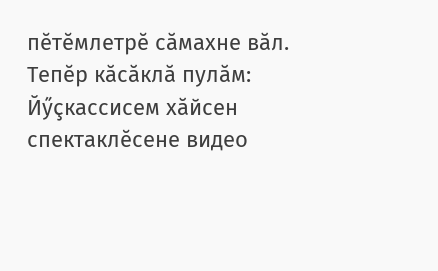пĕтĕмлетрĕ сăмахне вăл.
Тепĕр кăсăклă пулăм: Йӳçкассисем хăйсен спектаклĕсене видео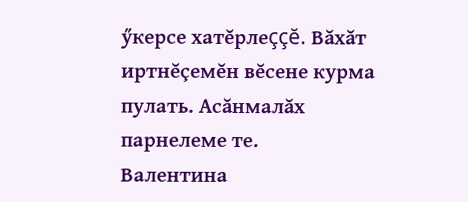ӳкерсе хатĕрлеççĕ. Вăхăт иртнĕçемĕн вĕсене курма пулать. Асăнмалăх парнелеме те.
Валентина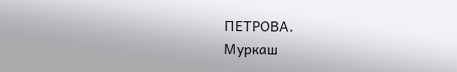ПЕТРОВА.
Муркаш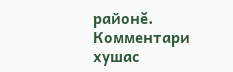районĕ.
Комментари хушас